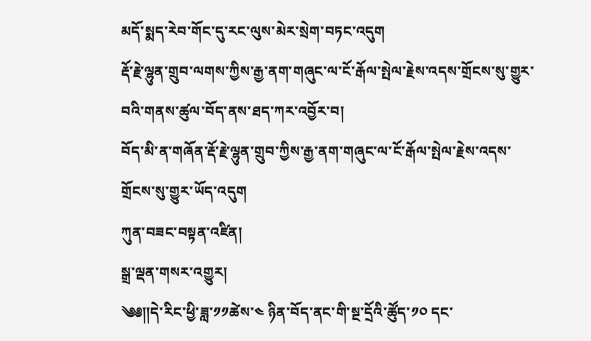མདོ་སྨད་རེབ་གོང་དུ་རང་ལུས་མེར་སྲེག་བཏང་འདུག
རྡོ་རྗེ་ལྷུན་གྲུབ་ལགས་ཀྱིས་རྒྱ་ནག་གཞུང་ལ་ངོ་རྒོལ་སྤེལ་རྗེས་འདས་གྲོངས་སུ་གྱུར་བའི་གནས་ཚུལ་བོད་ནས་ཐད་ཀར་འབྱོར་བ།
བོད་མི་ན་གཞོན་རྡོ་རྗེ་ལྷུན་གྲུབ་ཀྱིས་རྒྱ་ནག་གཞུང་ལ་ངོ་རྒོལ་སྤེལ་རྗེས་འདས་གྲོངས་སུ་གྱུར་ཡོད་འདུག
ཀུན་བཟང་བསྟན་འཛིན།
སྒྲ་ལྡན་གསར་འགྱུར།
༄༅༎དེ་རིང་ཕྱི་ཟླ་༡༡ཚེས་༤ ཉིན་བོད་ནང་གི་སྔ་དྲོའི་ཚོུད་༡༠ དང་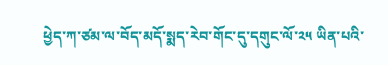ཕྱེད་ཀ་ཙམ་ལ་བོད་མདོ་སྨད་རེབ་གོང་དུ་དགུང་ལོ་༢༥ ཡིན་པའི་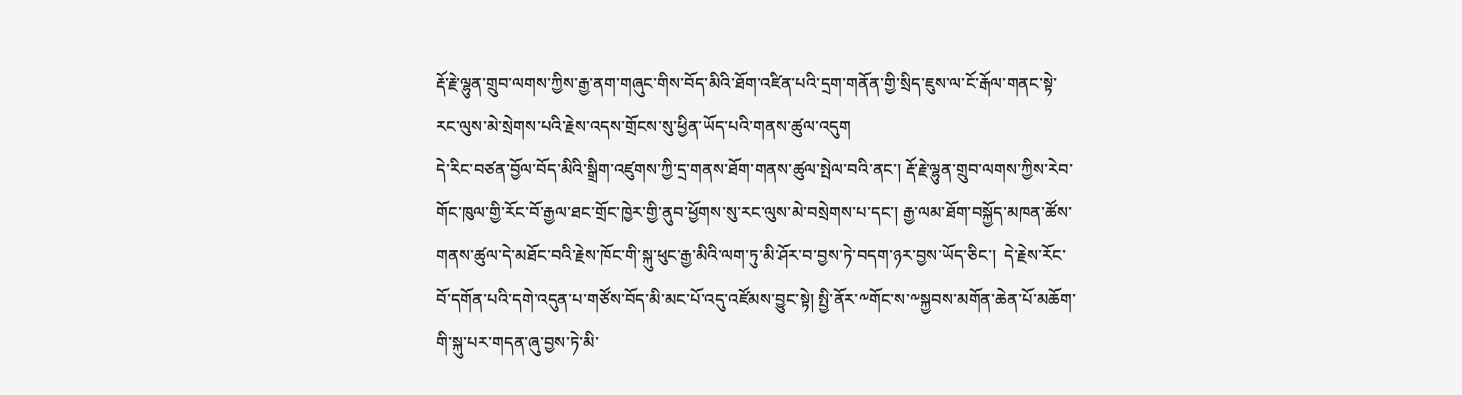རྡོ་རྗེ་ལྷུན་གྲུབ་ལགས་ཀྱིས་རྒྱ་ནག་གཞུང་གིས་བོད་མིའི་ཐོག་འཛིན་པའི་དྲག་གནོན་གྱི་སྲིད་ཇུས་ལ་ངོ་རྒོལ་གནང་སྟེ་རང་ལུས་མེ་སྲེགས་པའི་རྗེས་འདས་གྲོངས་སུ་ཕྱིན་ཡོད་པའི་གནས་ཚུལ་འདུག
དེ་རིང་བཙན་བྱོལ་བོད་མིའི་སྒྲིག་འཛུགས་ཀྱི་དྲ་གནས་ཐོག་གནས་ཚུལ་སྤེལ་བའི་ནང་། རྡོ་རྗེ་ལྷུན་གྲུབ་ལགས་ཀྱིས་རེབ་གོང་ཁུལ་གྱི་རོང་བོ་རྒྱལ་ཐང་གྲོང་ཁྱེར་གྱི་ནུབ་ཕྱོགས་སུ་རང་ལུས་མེ་བསྲེགས་པ་དང་། རྒྱ་ལམ་ཐོག་བསྐྱོད་མཁན་ཚོས་གནས་ཚུལ་དེ་མཐོང་བའི་རྗེས་ཁོང་གི་སྐུ་ཕུང་རྒྱ་མིའི་ལག་ཏུ་མི་ཤོར་བ་བྱས་ཏེ་བདག་ཉར་བྱས་ཡོད་ཅིང་།  དེ་རྗེས་རོང་བོ་དགོན་པའི་དགེ་འདུན་པ་གཙོས་བོད་མི་མང་པོ་འདུ་འཛོམས་བྱུང་སྟེ། སྤྱི་ནོར་༸གོང་ས་༸སྐྱབས་མགོན་ཆེན་པོ་མཆོག་གི་སྐུ་པར་གདན་ཞུ་བྱས་ཏེ་མི་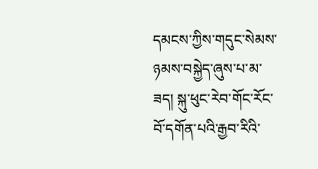དམངས་ཀྱིས་གདུང་སེམས་ཉམས་བསྐྱེད་ཞུས་པ་མ་ཟད། སྐུ་ཕུང་རེབ་གོང་རོང་བོ་དགོན་པའི་རྒྱབ་རིའི་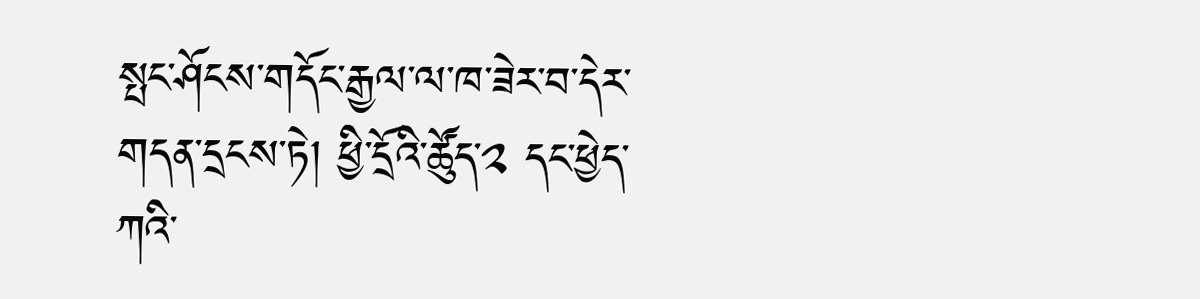སྤང་ཤོངས་གདོང་རྒྱལ་ལ་ཁ་ཟེར་བ་དེར་གདན་དྲངས་ཏེ། ཕྱི་དྲོའི་ཚོུད་༢ དང་ཕྱེད་ཀའི་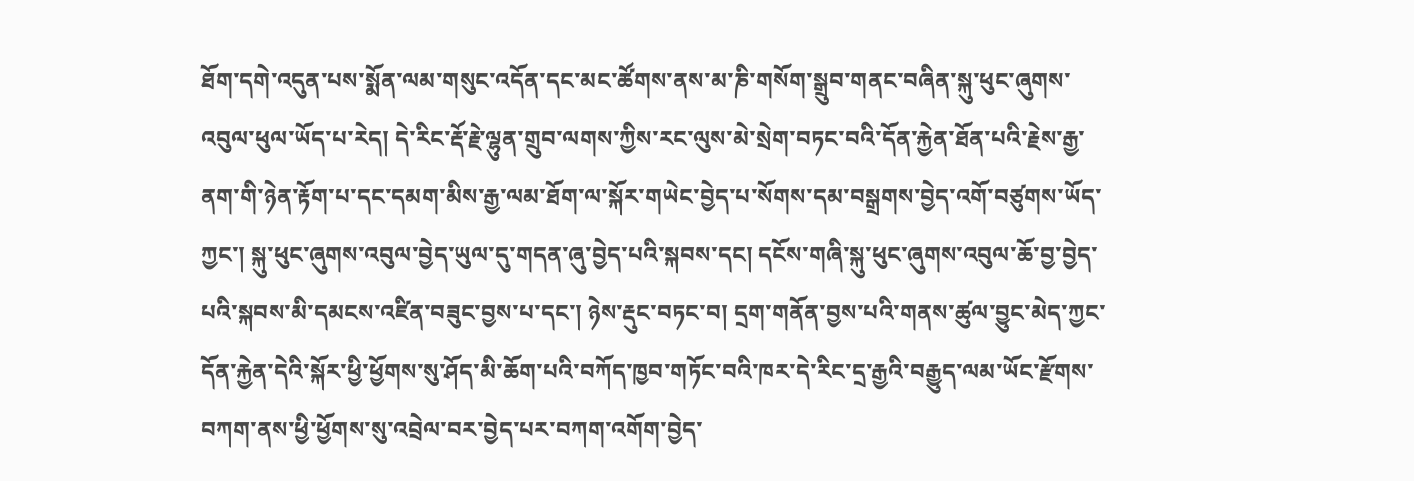ཐོག་དགེ་འདུན་པས་སྨོན་ལམ་གསུང་འདོན་དང་མང་ཚོགས་ནས་མ་ཎི་གསོག་སྒྲུབ་གནང་བཞིན་སྐུ་ཕུང་ཞུགས་འབུལ་ཕུལ་ཡོད་པ་རེད། དེ་རིང་རྡོ་རྗེ་ལྷུན་གྲུབ་ལགས་ཀྱིས་རང་ལུས་མེ་སྲེག་བཏང་བའི་དོན་རྐྱེན་ཐོན་པའི་རྗེས་རྒྱ་ནག་གི་ཉེན་རྟོག་པ་དང་དམག་མིས་རྒྱ་ལམ་ཐོག་ལ་སྐོར་གཡེང་བྱེད་པ་སོགས་དམ་བསྒྲགས་བྱེད་འགོ་བཙུགས་ཡོད་ཀྱང་། སྐུ་ཕུང་ཞུགས་འབུལ་བྱེད་ཡུལ་དུ་གདན་ཞུ་བྱེད་པའི་སྐབས་དང། དངོས་གཞི་སྐུ་ཕུང་ཞུགས་འབུལ་ཆོ་བྱ་བྱེད་པའི་སྐབས་མི་དམངས་འཛིན་བཟུང་བྱས་པ་དང་། ཉེས་རྡུང་བཏང་བ། དྲག་གནོན་བྱས་པའི་གནས་ཚུལ་བྱུང་མེད་ཀྱང་དོན་རྐྱེན་དེའི་སྐོར་ཕྱི་ཕྱོགས་སུ་ཤོད་མི་ཆོག་པའི་བཀོད་ཁྱབ་གཏོང་བའི་ཁར་དེ་རིང་དྲ་རྒྱའི་བརྒྱུད་ལམ་ཡོང་རྫོགས་བཀག་ནས་ཕྱི་ཕྱོགས་སུ་འབྲེལ་བར་བྱེད་པར་བཀག་འགོག་བྱེད་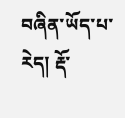བཞིན་ཡོད་པ་རེད། རྡོ་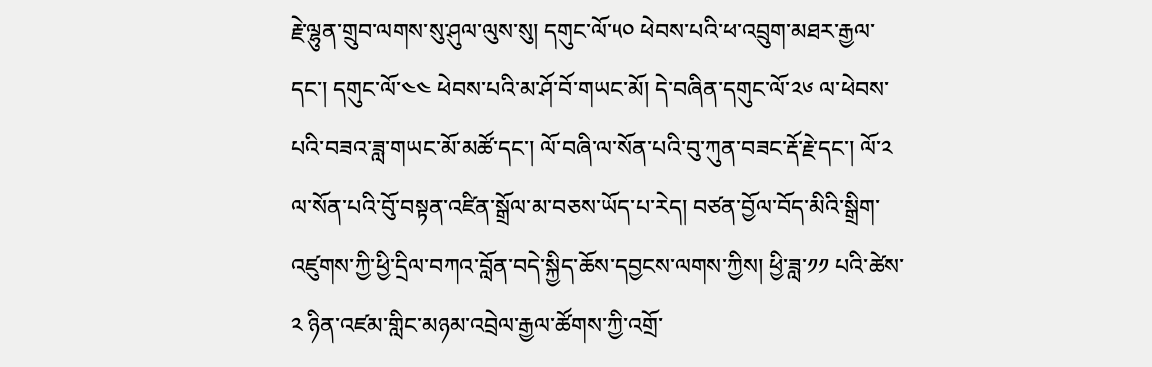རྗེ་ལྷུན་གྲུབ་ལགས་སུ་ཤུལ་ལུས་སུ། དགུང་ལོ་༥༠ ཕེབས་པའི་ཕ་འབྲུག་མཐར་རྒྱལ་དང་། དགུང་ལོ་༤༤ ཕེབས་པའི་མ་ཤོ་བོ་གཡང་མོ། དེ་བཞིན་དགུང་ལོ་༢༦ ལ་ཕེབས་པའི་བཟའ་ཟླ་གཡང་མོ་མཚོ་དང་། ལོ་བཞི་ལ་སོན་པའི་བུ་ཀུན་བཟང་རྡོ་རྗེ་དང་། ལོ་༢ ལ་སོན་པའི་བོུ་བསྟན་འཛིན་སྒྲོལ་མ་བཅས་ཡོད་པ་རེད། བཙན་བྱོལ་བོད་མིའི་སྒྲིག་འཛུགས་ཀྱི་ཕྱི་དྲིལ་བཀའ་བློན་བདེ་སྐྱིད་ཆོས་དབྱངས་ལགས་ཀྱིས། ཕྱི་ཟླ་༡༡ པའི་ཚེས་༢ ཉིན་འཛམ་གླིང་མཉམ་འབྲེལ་རྒྱལ་ཚོགས་ཀྱི་འགྲོ་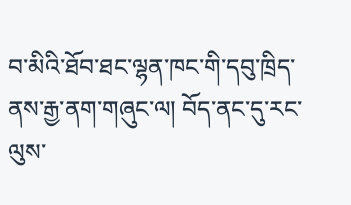བ་མིའི་ཐོབ་ཐང་ལྷན་ཁང་གི་དབུ་ཁྲིད་ནས་རྒྱ་ནག་གཞུང་ལ། བོད་ནང་དུ་རང་ལུས་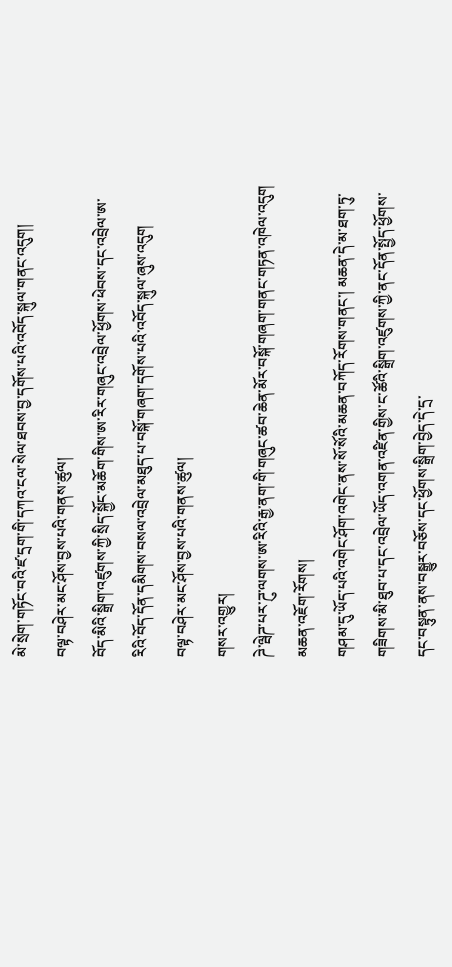མེ་སྲེག་གཏོང་བའི་ཛ་དྲག་གི་དཀའ་ངལ་སེལ་ཐབས་བྱ་དགོས་པའི་འབོད་སྐུལ་གནང་འདུག།
བལྟ་བཤེར་མང་ཤོས་བྱས་པའི་གནས་ཚུལ།
བོད་མིའི་སྒྲིག་འཛུགས་ཀྱི་སྲིད་སྐྱོང་མཆོག་གིས་ཨ་རིར་གཞུང་འབྲེལ་ཕྱོགས་ཕེབས་དང་འབྲེལ་ཨ་རིའི་བོད་དོན་དམིགས་བསལ་འབྲེལ་མཐུད་པ་བསྐོ་གཞག་དགོས་པའི་འབོད་སྐུལ་ཞུས་འདུག
བལྟ་བཤེར་མང་ཤོས་བྱས་པའི་གནས་ཚུལ།
གསར་འགྱུར།
ཌེ་ལྦེཌ་པར་ཌུ་ལགས་ཨ་རིའི་རྒྱ་ནག་གི་གཞུང་ཚབ་ཆེན་མོར་བསྐོ་གཞག་གནང་གཏན་འཁེལ་འདུག
མཆན་འཇོག་རོགས།
གཤམ་དུ་ཡོད་པའི་འགེང་ཤོག་འགེང་ནས་སོ་སོའི་མཆན་བཀོད་རོགས་གནང་། མཆན་དེ་མ་ཐག་ཏུ་གཟིགས་མི་ཐུབ་པ་དང་འབྲེལ་ཡོད་འགན་འཛིན་གྱིས་ང་ཚོའི་སྒྲིག་འཛུགས་ཀྱི་ནང་དོན་སྤྱོད་ཕྱོགས་དང་བསྟུན་ནས་བསྒྱུར་བཅོས་དང་ཕྱོགས་སྒྲིག་བྱེད་དེ་དྲ་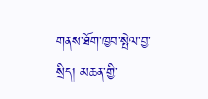གནས་ཐོག་ཁྱབ་སྤེལ་བྱ་སྲིད། མཆན་གྱི་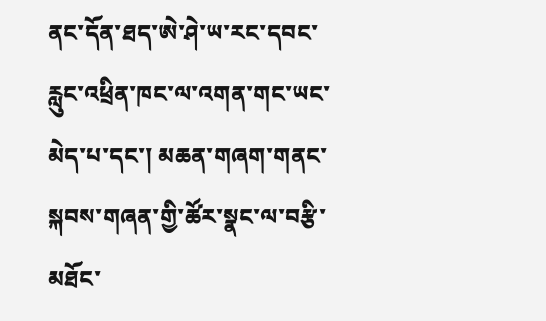ནང་དོན་ཐད་ཨེ་ཤེ་ཡ་རང་དབང་རླུང་འཕྲིན་ཁང་ལ་འགན་གང་ཡང་མེད་པ་དང་། མཆན་གཞག་གནང་སྐབས་གཞན་གྱི་ཚོར་སྣང་ལ་བརྩི་མཐོང་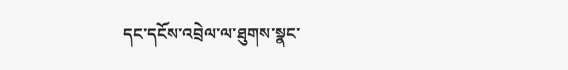དང་དངོས་འབྲེལ་ལ་ཐུགས་སྣང་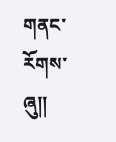གནང་རོགས་ཞུ༎